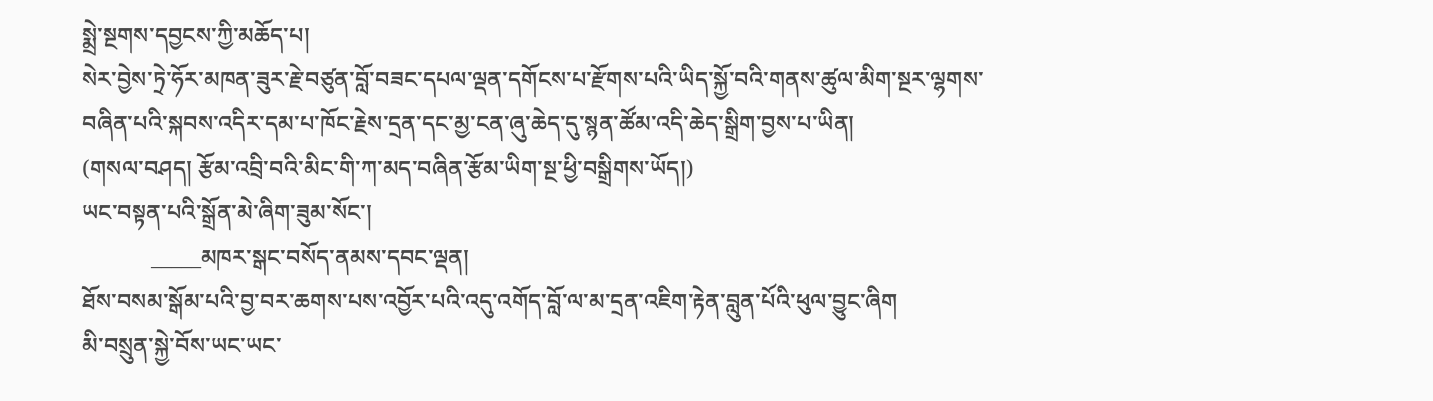སྨྲེ་སྔགས་དབྱངས་ཀྱི་མཆོད་པ།
སེར་བྱེས་ཏྲེ་ཧོར་མཁན་ཟུར་རྗེ་བཙུན་བློ་བཟང་དཔལ་ལྡན་དགོངས་པ་རྫོགས་པའི་ཡིད་སྐྱོ་བའི་གནས་ཚུལ་མིག་སྔར་ལྷགས་བཞིན་པའི་སྐབས་འདིར་དམ་པ་ཁོང་རྗེས་དྲན་དང་མྱ་ངན་ཞུ་ཆེད་དུ་སྙན་ཚོམ་འདི་ཆེད་སྒྲིག་བྱས་པ་ཡིན།
(གསལ་བཤད། རྩོམ་འབྲི་བའི་མིང་གི་ཀ་མད་བཞིན་རྩོམ་ཡིག་སྔ་ཕྱི་བསྒྲིགས་ཡོད།)
ཡང་བསྟན་པའི་སྒྲོན་མེ་ཞིག་ཟུམ་སོང་།
            _____མཁར་སྒང་བསོད་ནམས་དབང་ལྡན།
ཐོས་བསམ་སྒོམ་པའི་བྱ་བར་ཆགས་པས་འབྱོར་པའི་འདུ་འགོད་བློ་ལ་མ་དྲན་འཇིག་རྟེན་བླུན་པོའི་ཕུལ་བྱུང་ཞིག
མི་བསྲུན་སྐྱེ་བོས་ཡང་ཡང་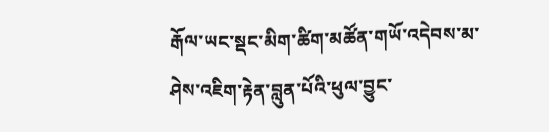རྒོལ་ཡང་སྡང་མིག་ཚིག་མཚོན་གཡོ་འདེབས་མ་ཤེས་འཇིག་རྟེན་བླུན་པོའི་ཕུལ་བྱུང་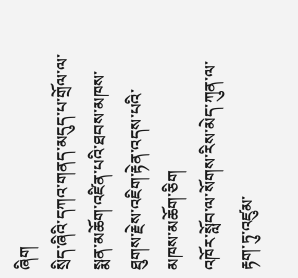ཞིག
སྲིད་ཞིའི་དཀའ་གནད་མདུད་པ་གྲོལ་ལ་སྨན་མཆོག་འཛིན་པའི་ཐབས་མཁས་ཐུགས་རྗེས་འཇིག་རྟེན་འདས་པའི་མཁས་མཆོག་ཅིག
འཁོར་སློབ་ལ་སོགས་རིས་མེད་ཀུན་ལ་རྟག་ཏུ་འཛུམ་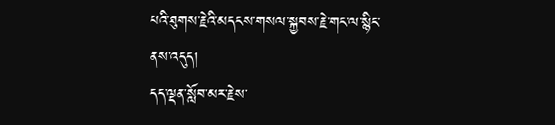པའི་ཐུགས་རྗེའི་མདངས་གསལ་སྐྱབས་རྗེ་གང་ལ་སྙིང་ནས་འདུད།
དད་ལྡན་སློབ་མར་རྗེས་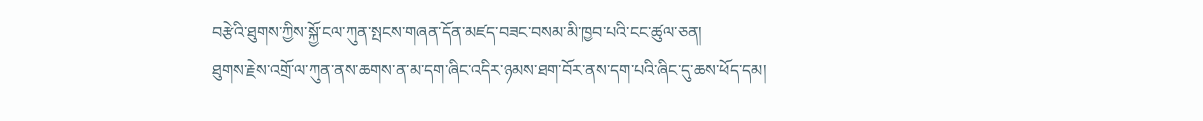བརྩེའི་ཐུགས་ཀྱིས་སྐྱོ་ངལ་ཀུན་སྤངས་གཞན་དོན་མཛད་བཟང་བསམ་མི་ཁྱབ་པའི་ངང་ཚུལ་ཅན།
ཐུགས་རྗེས་འགྲོ་ལ་ཀུན་ནས་ཆགས་ན་མ་དག་ཞིང་འདིར་ཉམས་ཐག་བོར་ནས་དག་པའི་ཞིང་དུ་ཆས་ཕོད་དམ།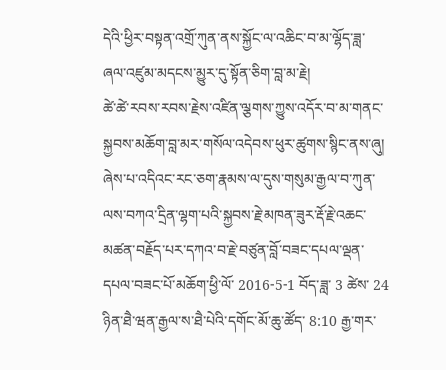དེའི་ཕྱིར་བསྟན་འགྲོ་ཀུན་ནས་སྐྱོང་ལ་འཆིང་བ་མ་ལྷོད་ཟླ་ཞལ་འཛུམ་མདངས་མྱུར་དུ་སྟོན་ཅིག་བླ་མ་རྗེ།
ཚེ་ཚེ་རབས་རབས་རྗེས་འཛིན་ལྕགས་ཀྱུས་འདོར་བ་མ་གནང་སྐྱབས་མཆོག་བླ་མར་གསོལ་འདེབས་ཕུར་ཚུགས་སྙིང་ནས་ཞུ།
ཞེས་པ་འདིའང་རང་ཅག་རྣམས་ལ་དུས་གསུམ་རྒྱལ་བ་ཀུན་ལས་བཀའ་དྲིན་ལྷག་པའི་སྐྱབས་རྗེ་མཁན་ཟུར་རྡོ་རྗེ་འཆང་མཚན་བརྗོད་པར་དཀའ་བ་རྗེ་བཙུན་བློ་བཟང་དཔལ་ལྡན་དཔལ་བཟང་པོ་མཆོག་ཕྱི་ལོ་ 2016-5-1 བོད་ཟླ་ 3 ཚེས་ 24 ཉིན་ཐཻ་ཝན་རྒྱལ་ས་ཐཻ་པེའི་དགོང་མོ་ཆུ་ཚོད་ 8:10 རྒྱ་གར་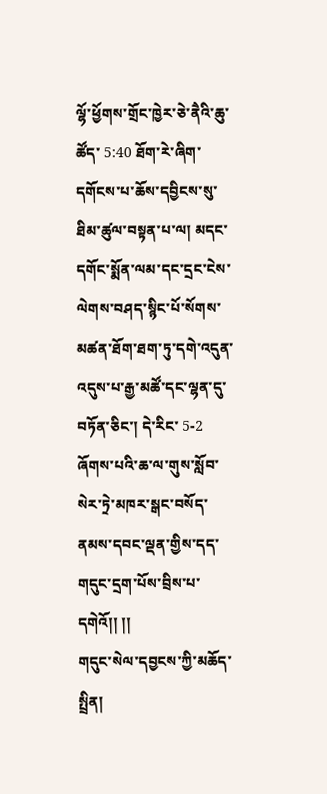ལྷོ་ཕྱོགས་གྲོང་ཁྱེར་ཅེ་ནཻའི་ཆུ་ཚོད་ 5:40 ཐོག་རེ་ཞིག་དགོངས་པ་ཆོས་དབྱིངས་སུ་ཐིམ་ཚུལ་བསྟན་པ་ལ། མདང་དགོང་སྨོན་ལམ་དང་དྲང་ངེས་ལེགས་བཤད་སྙིང་པོ་སོགས་མཚན་ཐོག་ཐག་ཏུ་དགེ་འདུན་འདུས་པ་རྒྱ་མཚོ་དང་ལྷན་དུ་བཏོན་ཅིང་། དེ་རིང་ 5-2 ཞོགས་པའི་ཆ་ལ་གུས་སློབ་སེར་ཏྲེ་མཁར་སྒང་བསོད་ནམས་དབང་ལྡན་གྱིས་དད་གདུང་དྲག་པོས་བྲིས་པ་དགེའོ།། །།
གདུང་སེལ་དབྱངས་ཀྱི་མཆོད་སྤྲིན།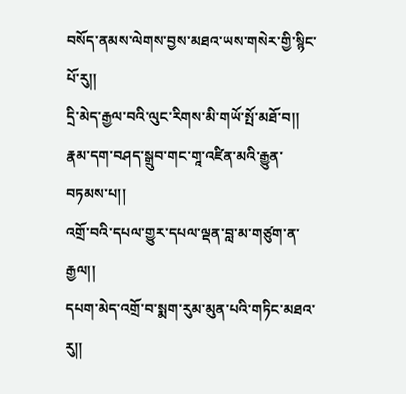བསོད་ནམས་ལེགས་བྱས་མཐའ་ཡས་གསེར་གྱི་སྙིང་པོ་རུ།།
དྲི་མེད་རྒྱལ་བའི་ལུང་རིགས་མི་གཡོ་སྤོ་མཐོ་བ།།
རྣམ་དག་བཤད་སྒྲུབ་གང་གཱ་འཛིན་མའི་རྒྱུན་བཏམས་པ།།
འགྲོ་བའི་དཔལ་གྱུར་དཔལ་ལྡན་བླ་མ་གཙུག་ན་རྒྱལ།།
དཔག་མེད་འགྲོ་བ་སྨག་རུམ་མུན་པའི་གཏིང་མཐའ་རུ།།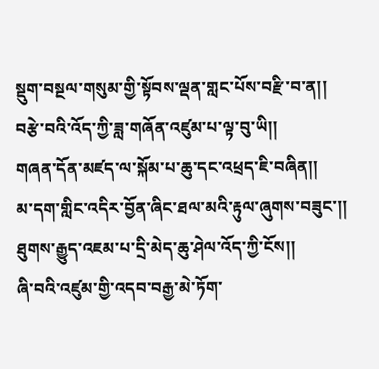སྡུག་བསྔལ་གསུམ་གྱི་སྟོབས་ལྡན་གླང་པོས་བརྫི་བ་ན།།
བརྩེ་བའི་འོད་ཀྱི་ཟླ་གཞོན་འཛུམ་པ་ལྟ་བུ་ཡི།།
གཞན་དོན་མཛད་ལ་སྐོམ་པ་ཆུ་དང་འཕྲད་ཇི་བཞིན།།
མ་དག་གླིང་འདིར་བྱོན་ཞིང་ཐལ་མའི་རྟུལ་ཞུགས་བཟུང་།།
ཐུགས་རྒྱུད་འཇམ་པ་དྲི་མེད་ཆུ་ཤེལ་འོད་ཀྱི་ངོས།།
ཞི་བའི་འཛུམ་གྱི་འདབ་བརྒྱ་མེ་ཏོག་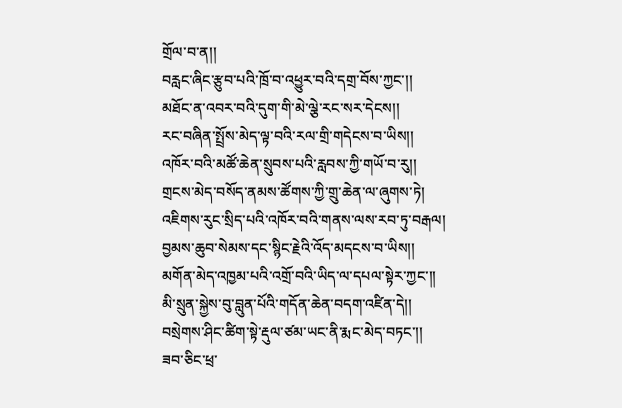གྲོལ་བ་ན།།
བརླང་ཞིང་རྩུབ་པའི་ཁྲོ་བ་འཕྱུར་བའི་དགྲ་བོས་ཀྱང་།།
མཐོང་ན་འབར་བའི་དུག་གི་མེ་ལྕེ་རང་སར་དེངས།།
རང་བཞིན་སྤྲོས་མེད་ལྟ་བའི་རལ་གྲི་གདེངས་བ་ཡིས།།
འཁོར་བའི་མཚོ་ཆེན་སྲུབས་པའི་རླབས་ཀྱི་གཡོ་བ་རུ།།
གྲངས་མེད་བསོད་ནམས་ཚོགས་ཀྱི་གྲུ་ཆེན་ལ་ཞུགས་ཏེ།
འཇིགས་རུང་སྲིད་པའི་འཁོར་བའི་གནས་ལས་རབ་ཏུ་བརྒལ།
བྱམས་ཆུབ་སེམས་དང་སྙིང་རྗེའི་འོད་མདངས་བ་ཡིས།།
མགོན་མེད་འཁྱམ་པའི་འགྲོ་བའི་ཡིད་ལ་དཔལ་སྟེར་ཀྱང་།།
མི་སྲུན་སྐྱེས་བུ་བླུན་པོའི་གདོན་ཆེན་བདག་འཛིན་དེ།།
བསྲེགས་ཤིང་ཚིག་སྟེ་རྡུལ་ཙམ་ཡང་ནི་རྨང་མེད་བཏང་།།
ཟབ་ཅིང་ཕྲ་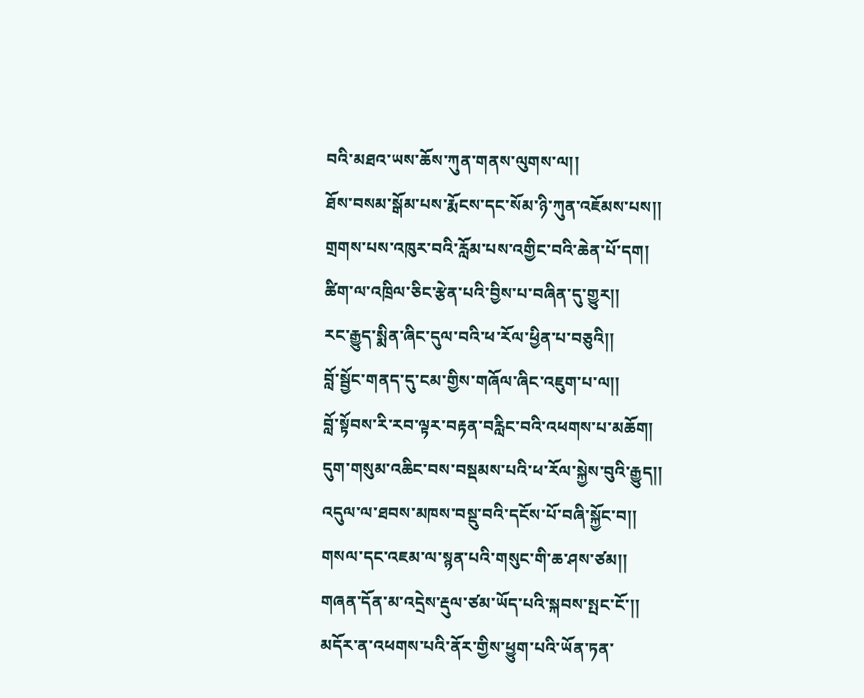བའི་མཐའ་ཡས་ཆོས་ཀུན་གནས་ལུགས་ལ།།
ཐོས་བསམ་སྒོམ་པས་རྨོངས་དང་སོམ་ཉི་ཀུན་འཇོམས་པས།།
གྲགས་པས་འཁུར་བའི་རློམ་པས་འགྱིང་བའི་ཆེན་པོ་དག།
ཚིག་ལ་འཁྲིལ་ཅིང་རྩེན་པའི་བྱིས་པ་བཞིན་དུ་གྱུར།།
རང་རྒྱུད་སྨིན་ཞིང་དུལ་བའི་ཕ་རོལ་ཕྱིན་པ་བཅུའི།།
བློ་སྦྱོང་གནད་དུ་ངམ་གྱིས་གཞོལ་ཞིང་འཇུག་པ་ལ།།
བློ་སྟོབས་རི་རབ་ལྟར་བརྟན་བརླིང་བའི་འཕགས་པ་མཆོག།
དུག་གསུམ་འཆིང་བས་བསྡམས་པའི་ཕ་རོལ་སྐྱེས་བུའི་རྒྱུད།།
འདུལ་ལ་ཐབས་མཁས་བསྡུ་བའི་དངོས་པོ་བཞི་སྐྱོང་བ།།
གསལ་དང་འཇམ་ལ་སྙན་པའི་གསུང་གི་ཆ་ཤས་ཙམ།།
གཞན་དོན་མ་འདྲེས་རྡུལ་ཙམ་ཡོད་པའི་སྐབས་སྤང་ངོ་།།
མདོར་ན་འཕགས་པའི་ནོར་གྱིས་ཕྱུག་པའི་ཡོན་ཏན་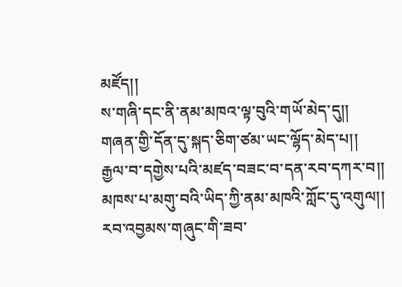མཛོད།།
ས་གཞི་དང་ནི་ནམ་མཁའ་ལྟ་བུའི་གཡོ་མེད་དུ།།
གཞན་གྱི་དོན་དུ་སྐད་ཅིག་ཙམ་ཡང་ལྷོད་མེད་པ།།
རྒྱལ་བ་དགྱེས་པའི་མཛད་བཟང་བ་དན་རབ་དཀར་བ།།
མཁས་པ་མགུ་བའི་ཡིད་ཀྱི་ནམ་མཁའི་ཀློང་དུ་འགུལ།།
རབ་འབྱམས་གཞུང་གི་ཟབ་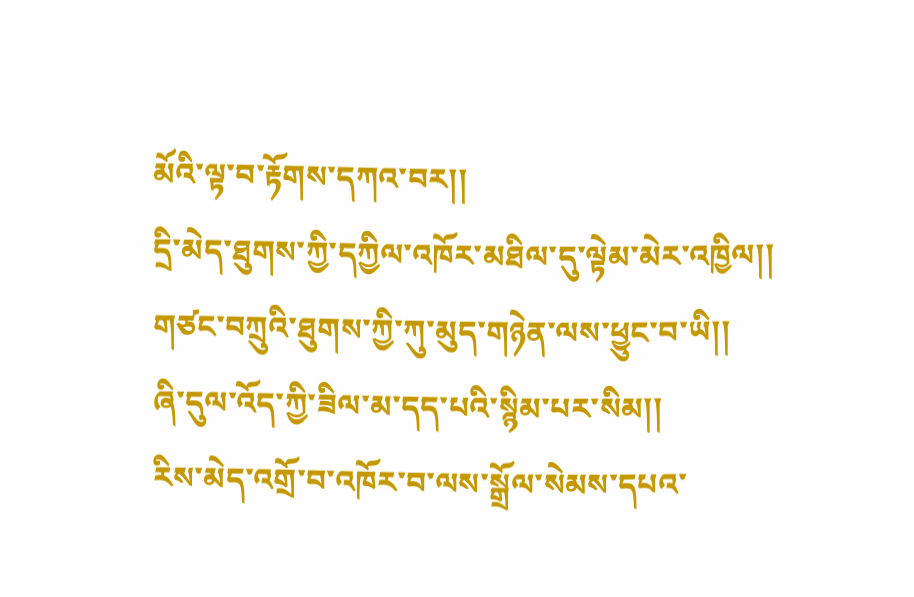མོའི་ལྟ་བ་རྟོགས་དཀའ་བར།།
དྲི་མེད་ཐུགས་ཀྱི་དཀྱིལ་འཁོར་མཐིལ་དུ་ལྟེམ་མེར་འཁྱིལ།།
གཙང་བཀྲུའི་ཐུགས་ཀྱི་ཀུ་མུད་གཉེན་ལས་ཕྱུང་བ་ཡི།།
ཞི་དུལ་འོད་ཀྱི་ཟིལ་མ་དད་པའི་སྙིམ་པར་སིམ།།
རིས་མེད་འགྲོ་བ་འཁོར་བ་ལས་སྒྲོལ་སེམས་དཔའ་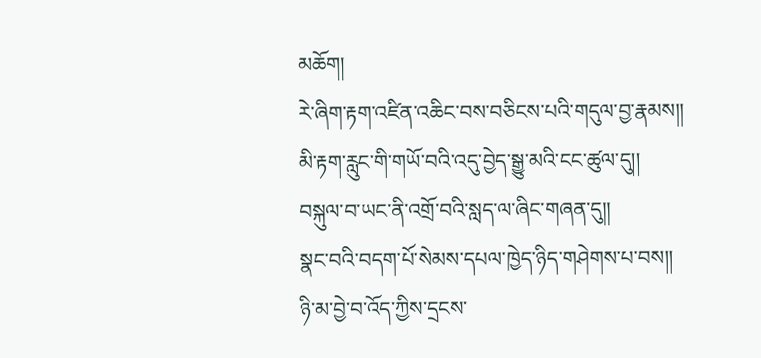མཆོག།
རེ་ཞིག་རྟག་འཛིན་འཆིང་བས་བཅིངས་པའི་གདུལ་བྱ་རྣམས།།
མི་རྟག་རླུང་གི་གཡོ་བའི་འདུ་བྱེད་སྒྱུ་མའི་ངང་ཚུལ་དུ།།
བསྐུལ་བ་ཡང་ནི་འགྲོ་བའི་སླད་ལ་ཞིང་གཞན་དུ།།
སྣང་བའི་བདག་པོ་སེམས་དཔལ་ཁྱེད་ཉིད་གཤེགས་པ་བས།།
ཉི་མ་བྱེ་བ་འོད་ཀྱིས་དྲངས་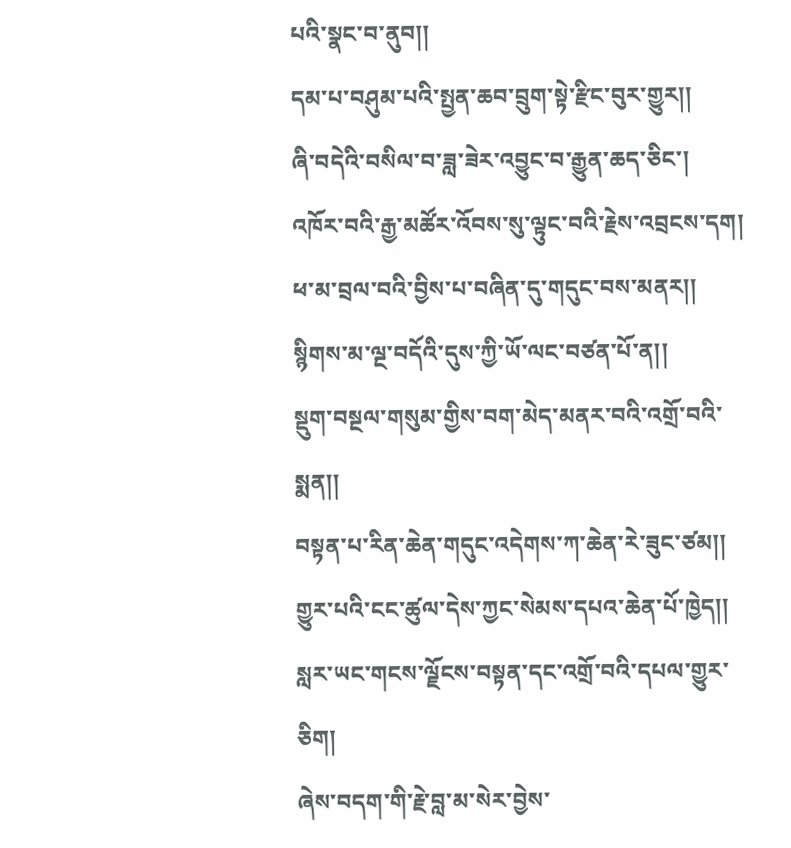པའི་སྣང་བ་ནུབ།།
དམ་པ་བཤུམ་པའི་སྤྱན་ཆབ་བྲུག་སྟེ་རྫིང་བུར་གྱུར།།
ཞི་བདེའི་བསིལ་བ་ཟླ་ཟེར་འབྱུང་བ་རྒྱུན་ཆད་ཅིང་།
འཁོར་བའི་རྒྱ་མཚོར་འོབས་སུ་ལྟུང་བའི་རྗེས་འབྲངས་དག།
ཕ་མ་བྲལ་བའི་བྱིས་པ་བཞིན་དུ་གདུང་བས་མནར།།
སྙིགས་མ་ལྔ་བདོའི་དུས་ཀྱི་ཡོ་ལང་བཙན་པོ་ན།།
སྡུག་བསྔལ་གསུམ་གྱིས་བག་མེད་མནར་བའི་འགྲོ་བའི་སྨན།།
བསྟན་པ་རིན་ཆེན་གདུང་འདེགས་ཀ་ཆེན་རེ་ཟུང་ཙམ།།
གྱུར་པའི་ངང་ཚུལ་དེས་ཀྱང་སེམས་དཔའ་ཆེན་པོ་ཁྱེད།།
སླར་ཡང་གངས་ལྗོངས་བསྟན་དང་འགྲོ་བའི་དཔལ་གྱུར་ཅིག།
ཞེས་བདག་གི་རྗེ་བླ་མ་སེར་བྱེས་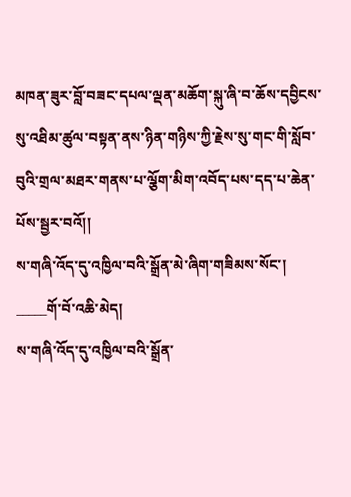མཁན་ཟུར་བློ་བཟང་དཔལ་ལྡན་མཆོག་སྐུ་ཞི་བ་ཆོས་དབྱིངས་སུ་འཐིམ་ཚུལ་བསྟན་ནས་ཉིན་གཉིས་ཀྱི་རྗེས་སུ་གང་གི་སློབ་བུའི་གྲལ་མཐར་གནས་པ་ལྕོག་མིག་འབོད་པས་དད་པ་ཆེན་པོས་སྦྱར་བའོ།།
ས་གཞི་འོད་དུ་འཁྱིལ་བའི་སྒྲོན་མེ་ཞིག་གཟིམས་སོང་།
_____གོ་བོ་འཆི་མེད།
ས་གཞི་འོད་དུ་འཁྱིལ་བའི་སྒྲོན་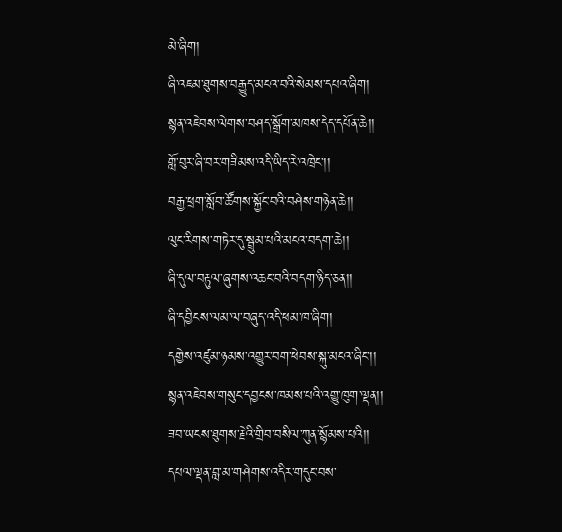མེ་ཞིག།
ཞི་འཇམ་ཐུགས་བརྒྱུད་མངའ་བའི་སེམས་དཔའ་ཞིག།
སྙན་འཇེབས་ལེགས་བཤད་སྒྲོག་མཁས་དེད་དཔོན་ཆེ།།
གློ་བུར་ཞི་བར་གཟིམས་འདི་ཡིད་རེ་འཁྲེང་།།
བརྒྱ་ཕྲག་སློབ་ཚོགས་སྐྱོང་བའི་བཤེས་གཉེན་ཆེ།།
ལུང་རིགས་གཏེར་དུ་སྦྲུམ་པའི་མངའ་བདག་ཆེ།།
ཞི་དུལ་བརྟུལ་ཞུགས་འཆང་བའི་བདག་ཉིད་ཅན།།
ཞི་དབྱིངས་ལམ་ལ་བཞུད་འདི་ཕམ་ཁ་ཞིག།
དགྱེས་འཛུམ་ཉམས་འགྱུར་བག་ཕེབས་སྐུ་མངའ་ཞིང་།།
སྙན་འཇེབས་གསུང་དབྱངས་ཁམས་པའི་འགྱུ་ཁུག་ལྡན།།
ཟབ་ཡངས་ཐུགས་རྗེའི་གྲིབ་བསིལ་ཀུན་སྙོམས་པའི།།
དཔལ་ལྡན་བླ་མ་གཤེགས་འདིར་གདུང་བས་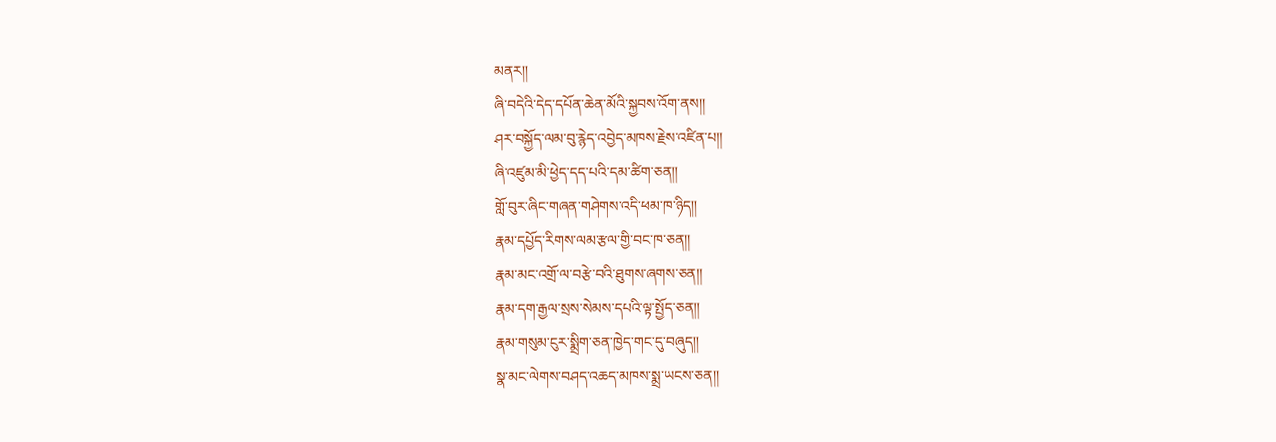མནར།།
ཞི་བདེའི་དེད་དཔོན་ཆེན་མོའི་སྐྱབས་འོག་ནས།།
ཤར་བསྐྱོད་ལམ་བུ་རྙེད་འབྱེད་མཁས་རྗེས་འཛིན་པ།།
ཞི་འཛུམ་མི་ཕྱེད་དད་པའི་དམ་ཚིག་ཅན།།
གློ་བུར་ཞིང་གཞན་གཤེགས་འདི་ཕམ་ཁ་ཉིད།།
རྣམ་དཔྱོད་རིགས་ལམ་རྩལ་གྱི་བང་ཁ་ཅན།།
རྣམ་མང་འགྲོ་ལ་བརྩེ་བའི་ཐུགས་ཞགས་ཅན།།
རྣམ་དག་རྒྱལ་སྲས་སེམས་དཔའི་ལྟ་སྤྱོད་ཅན།།
རྣམ་གསུམ་ངུར་སྨྲིག་ཅན་ཁྱེད་གང་དུ་བཞུད།།
སྣ་མང་ལེགས་བཤད་འཆད་མཁས་སྨྲ་ཡངས་ཅན།།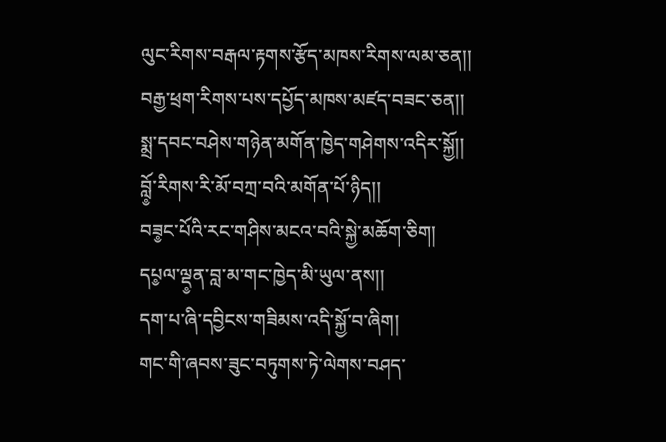ལུང་རིགས་བརྒལ་རྟགས་རྩོད་མཁས་རིགས་ལམ་ཅན།།
བརྒྱ་ཕྲག་རིགས་པས་དཔྱོད་མཁས་མཛད་བཟང་ཅན།།
སྨྲ་དབང་བཤེས་གཉེན་མགོན་ཁྱེད་གཤེགས་འདིར་སྐྱོ།།
བློ༵་རིགས་རི་མོ་བཀྲ་བའི་མགོན་པོ་ཉིད།།
བཟ༵ང་པོའི་རང་གཤིས་མངའ་བའི་སྐྱེ་མཆོག་ཅིག།
དཔ༵ལ་ལྡ༵ན་བླ་མ་གང་ཁྱེད་མི་ཡུལ་ནས།།
དག་པ་ཞི་དབྱིངས་གཟིམས་འདི་སྐྱོ་བ་ཞིག།
གང་གི་ཞབས་ཟུང་བཏུགས་ཏེ་ལེགས་བཤད་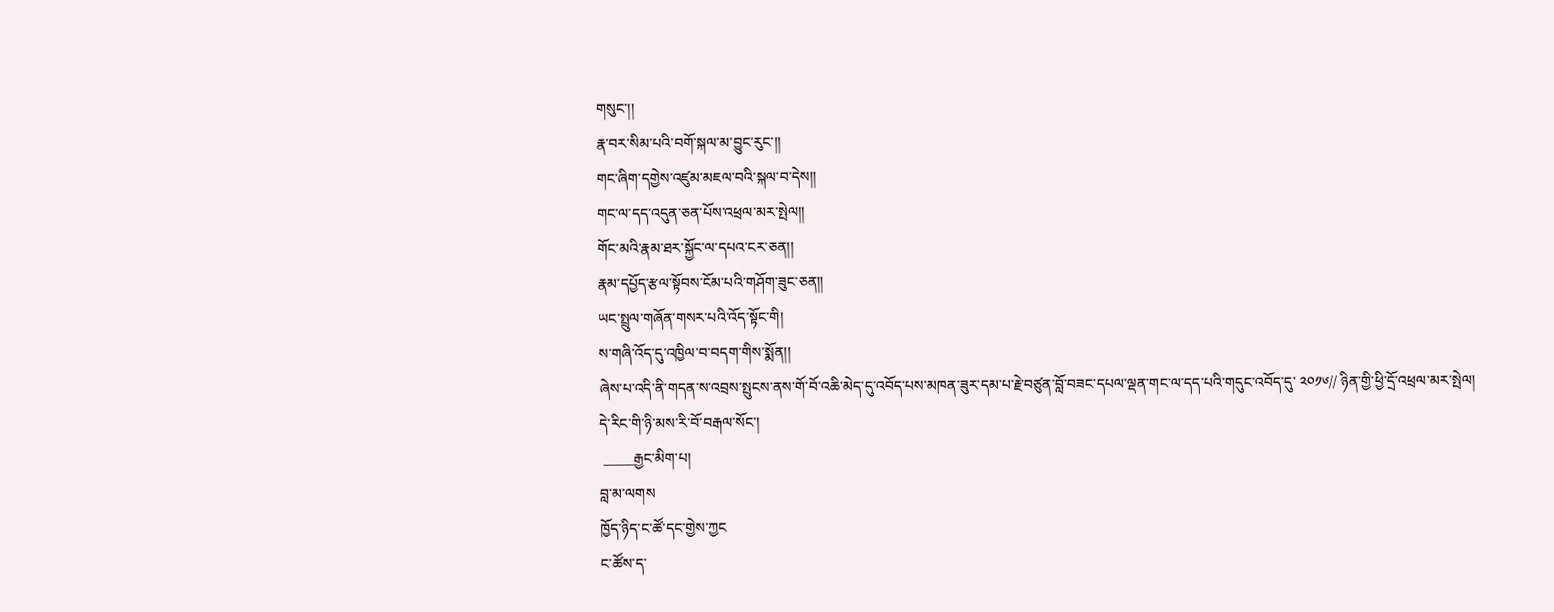གསུང་།།
རྣ་བར་སིམ་པའི་བགོ་སྐལ་མ་བྱུང་རུང་།།
གང་ཞིག་དགྱེས་འཛུམ་མཇལ་བའི་སྐལ་བ་དེས།།
གང་ལ་དད་འདུན་ཅན་པོས་འཕྲལ་མར་སྤེལ།།
གོང་མའི་རྣམ་ཐར་སྐྱོང་ལ་དཔའ་ངར་ཅན།།
རྣམ་དཔྱོད་རྩལ་སྟོབས་ངོམ་པའི་གཤོག་ཟུང་ཅན།།
ཡང་སྤྲུལ་གཞོན་གསར་པའི་འོད་སྟོང་གི།
ས་གཞི་འོད་དུ་འཁྱིལ་བ་བདག་གིས་སྨོན།།
ཞེས་པ་འདི་ནི་གདན་ས་འབྲས་སྤུངས་ནས་གོ་བོ་འཆི་མེད་དུ་འབོད་པས་མཁན་ཟུར་དམ་པ་རྗེ་བཙུན་བློ་བཟང་དཔལ་ལྡན་གང་ལ་དད་པའི་གདུང་འབོད་དུ་ ༢༠༡༦// ཉིན་གྱི་ཕྱི་དྲོ་འཕྲལ་མར་སྤེལ།
དེ་རིང་གི་ཉི་མས་རི་བོ་བརྒལ་སོང་།
 _____རྒྱང་མིག་པ།
བླ་མ་ལགས
ཁྱོད་ཉིད་ང་ཚོ་དང་གྱེས་ཀྱང
ང་ཚོས་ད་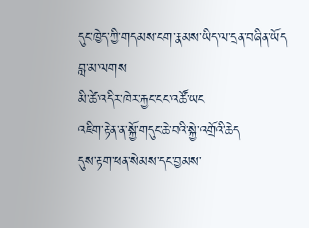དུང་ཁྱེད་ཀྱི་གདམས་ངག་རྣམས་ཡིད་ལ་དྲན་བཞིན་ཡོད
བླ་མ་ལགས
མི་ཚེ་འདིར་ཁེར་རྐྱང་ངང་འཚོ་ཡང
འཇིག་རྟེན་ན་སྐྱོ་གདུང་ཆེ་བའི་སྐྱེ་འགྲོའི་ཆེད
དུས་རྟག་ཕན་སེམས་དང་བྱམས་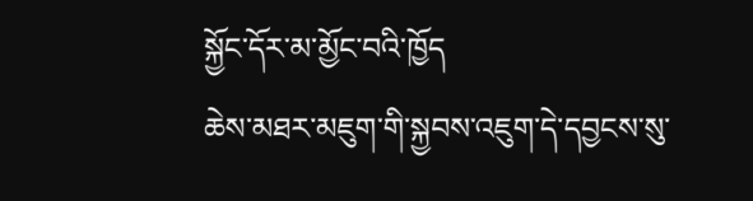སྐྱོང་དོར་མ་མྱོང་བའི་ཁྱོད
ཆེས་མཐར་མཇུག་གི་སྐྱབས་འཇུག་དེ་དབྱངས་སུ་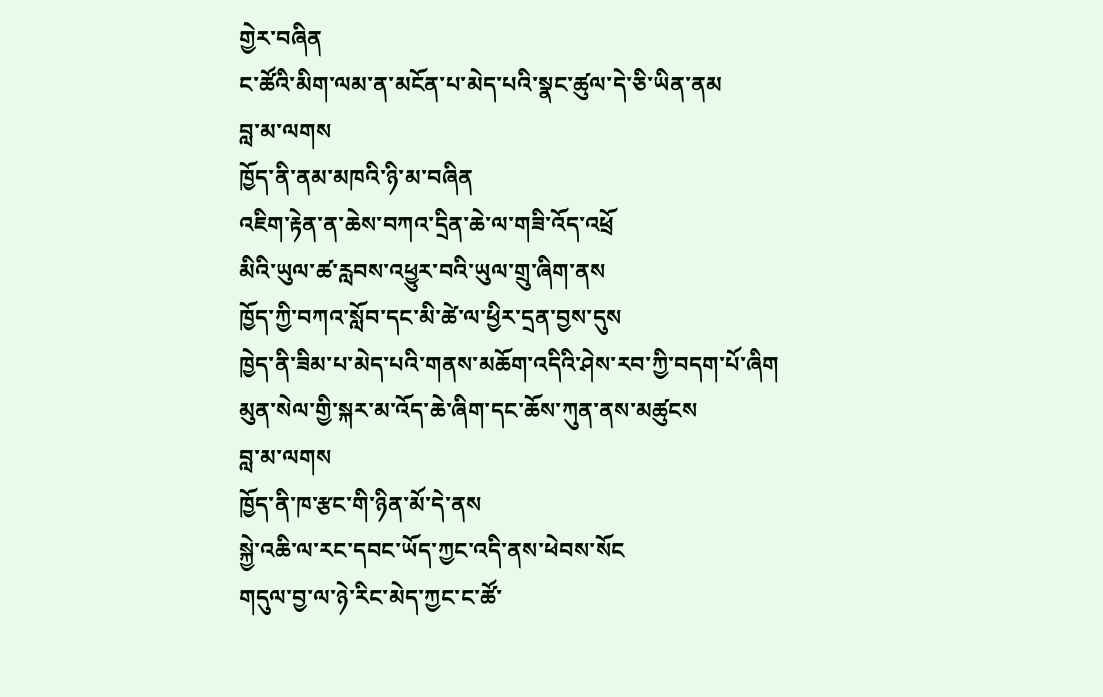གྱེར་བཞིན
ང་ཚོའི་མིག་ལམ་ན་མངོན་པ་མེད་པའི་སྣང་ཚུལ་དེ་ཅི་ཡིན་ནམ
བླ་མ་ལགས
ཁྱོད་ནི་ནམ་མཁའི་ཉི་མ་བཞིན
འཇིག་རྟེན་ན་ཆེས་བཀའ་དྲིན་ཆེ་ལ་གཟི་འོད་འཕྲོ
མིའི་ཡུལ་ཚ་རླབས་འཕྱུར་བའི་ཡུལ་གྲུ་ཞིག་ནས
ཁྱོད་ཀྱི་བཀའ་སློབ་དང་མི་ཚེ་ལ་ཕྱིར་དྲན་བྱས་དུས
ཁྱེད་ནི་ཟིམ་པ་མེད་པའི་གནས་མཆོག་འདིའི་ཤེས་རབ་ཀྱི་བདག་པོ་ཞིག
མུན་སེལ་གྱི་སྐར་མ་འོད་ཆེ་ཞིག་དང་ཆོས་ཀུན་ནས་མཚུངས
བླ་མ་ལགས
ཁྱོད་ནི་ཁ་རྩང་གི་ཉིན་མོ་དེ་ནས
སྐྱེ་འཆི་ལ་རང་དབང་ཡོད་ཀྱང་འདི་ནས་ཕེབས་སོང
གདུལ་བྱ་ལ་ཉེ་རིང་མེད་ཀྱང་ང་ཚོ་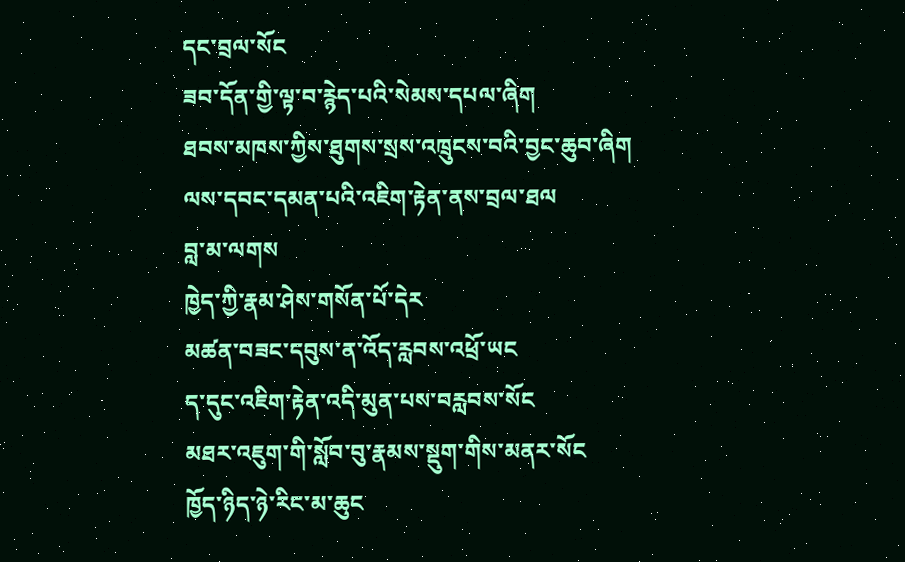དང་བྲལ་སོང
ཟབ་དོན་གྱི་ལྟ་བ་རྙེད་པའི་སེམས་དཔལ་ཞིག
ཐབས་མཁས་ཀྱིས་ཐུགས་སྲས་འཁྲུངས་བའི་བྱང་ཆུབ་ཞིག
ལས་དབང་དམན་པའི་འཇིག་རྟེན་ནས་བྲལ་ཐལ
བླ་མ་ལགས
ཁྱེད་ཀྱི་རྣམ་ཤེས་གསོན་པོ་དེར
མཚན་བཟང་དབུས་ན་འོད་རླབས་འཕྲོ་ཡང
ད་དུང་འཇིག་རྟེན་འདི་མུན་པས་བརླབས་སོང
མཐར་འཇུག་གི་སློབ་བུ་རྣམས་སྡུག་གིས་མནར་སོང
ཁྱོད་ཉིད་ཉེ་རིང་མ་ཆུང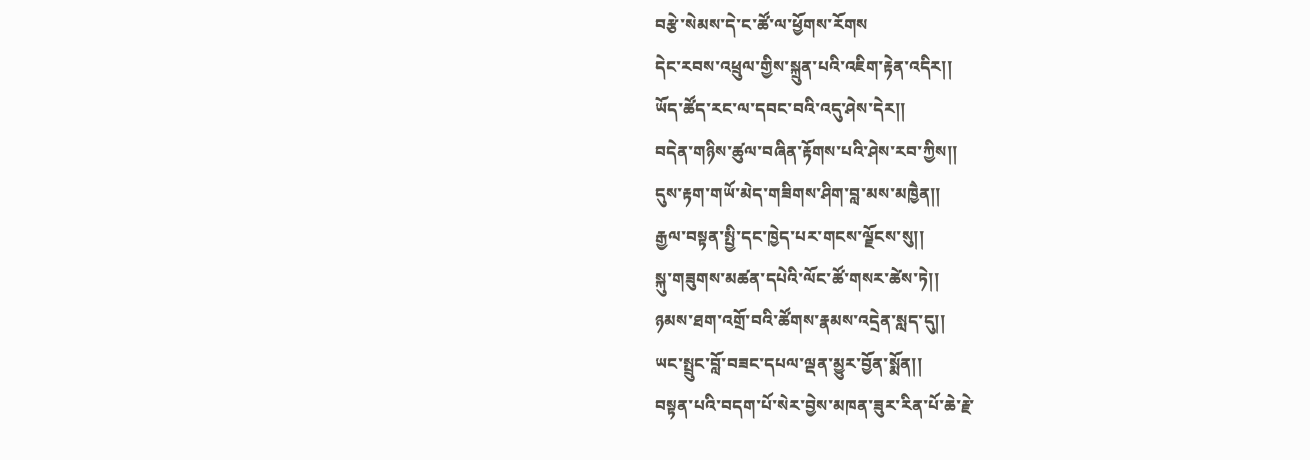བརྩེ་སེམས་དེ་ང་ཚོ་ལ་ཕྱོགས་རོགས
དེང་རབས་འཕྲུལ་གྱིས་སྐྲུན་པའི་འཇིག་རྟེན་འདིར།།
ཡོད་ཚོད་རང་ལ་དབང་བའི་འདུ་ཤེས་དེར།།
བདེན་གཉིས་ཚུལ་བཞིན་རྟོགས་པའི་ཤེས་རབ་ཀྱིས།།
དུས་རྟག་གཡོ་མེད་གཟིགས་ཤིག་བླ་མས་མཁྱཻན།།
རྒྱལ་བསྟན་སྤྱི་དང་ཁྱེད་པར་གངས་ལྗོངས་སུ།།
སྐུ་གཟུགས་མཚན་དཔེའི་ལོང་ཚོ་གསར་ཚེས་ཏེ།།
ཉམས་ཐག་འགྲོ་བའི་ཚོགས་རྣམས་འདྲེན་སླད་དུ།།
ཡང་སྤྲུང་བློ་བཟང་དཔལ་ལྡན་མྱུར་བྱོན་སྨོན།།
བསྟན་པའི་བདག་པོ་སེར་བྱེས་མཁན་ཟུར་རིན་པོ་ཆེ་རྗེ་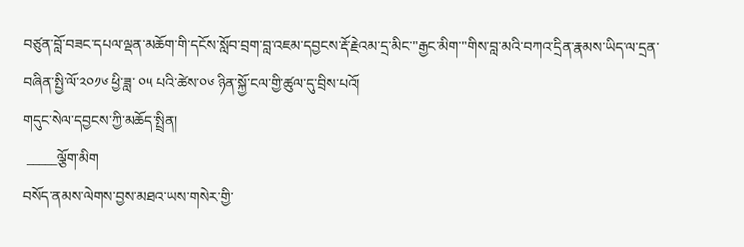བཙུན་བློ་བཟང་དཔལ་ལྡན་མཆོག་གི་དངོས་སློབ་བྲག་བླ་འཇམ་དབྱངས་རྡོ་རྗེའམ་དྲ་མིང་"རྒྱང་མིག་"གིས་བླ་མའི་བཀའ་དྲིན་རྣམས་ཡིད་ལ་དྲན་བཞིན་སྤྱི་ལོ་༢༠༡༦ ཕྱི་ཟླ་ ༠༥ པའི་ཚེས་༠༦ ཉིན་སྐྱོ་ངལ་གྱི་ཚུལ་དུ་བྲིས་པའོ།
གདུང་སེལ་དབྱངས་ཀྱི་མཆོད་སྤྲིན།
 _____ལྕོག་མིག
བསོད་ནམས་ལེགས་བྱས་མཐའ་ཡས་གསེར་གྱི་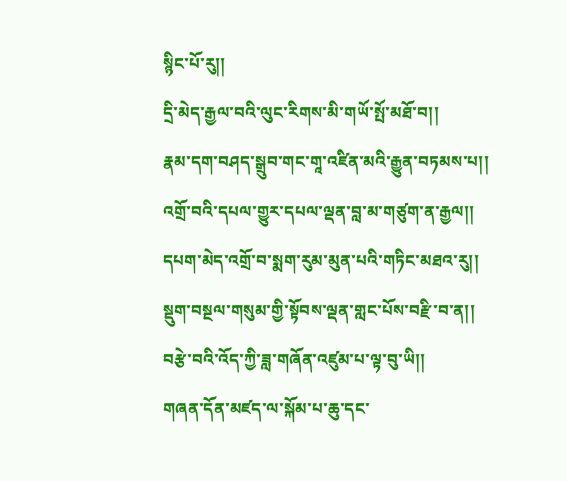སྙིང་པོ་རུ།།
དྲི་མེད་རྒྱལ་བའི་ལུང་རིགས་མི་གཡོ་སྤོ་མཐོ་བ།།
རྣམ་དག་བཤད་སྒྲུབ་གང་གཱ་འཛིན་མའི་རྒྱུན་བཏམས་པ།།
འགྲོ་བའི་དཔལ་གྱུར་དཔལ་ལྡན་བླ་མ་གཙུག་ན་རྒྱལ།།
དཔག་མེད་འགྲོ་བ་སྨག་རུམ་མུན་པའི་གཏིང་མཐའ་རུ།།
སྡུག་བསྔལ་གསུམ་གྱི་སྟོབས་ལྡན་གླང་པོས་བརྫི་བ་ན།།
བརྩེ་བའི་འོད་ཀྱི་ཟླ་གཞོན་འཛུམ་པ་ལྟ་བུ་ཡི།།
གཞན་དོན་མཛད་ལ་སྐོམ་པ་ཆུ་དང་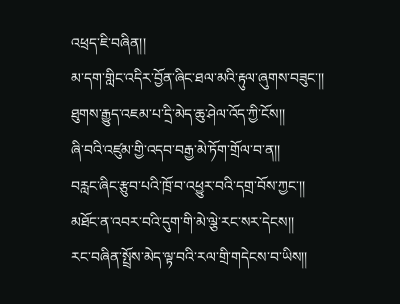འཕྲད་ཇི་བཞིན།།
མ་དག་གླིང་འདིར་བྱོན་ཞིང་ཐལ་མའི་རྟུལ་ཞུགས་བཟུང་།།
ཐུགས་རྒྱུད་འཇམ་པ་དྲི་མེད་ཆུ་ཤེལ་འོད་ཀྱི་ངོས།།
ཞི་བའི་འཛུམ་གྱི་འདབ་བརྒྱ་མེ་ཏོག་གྲོལ་བ་ན།།
བརླང་ཞིང་རྩུབ་པའི་ཁྲོ་བ་འཕྱུར་བའི་དགྲ་བོས་ཀྱང་།།
མཐོང་ན་འབར་བའི་དུག་གི་མེ་ལྕེ་རང་སར་དེངས།།
རང་བཞིན་སྤྲོས་མེད་ལྟ་བའི་རལ་གྲི་གདེངས་བ་ཡིས།།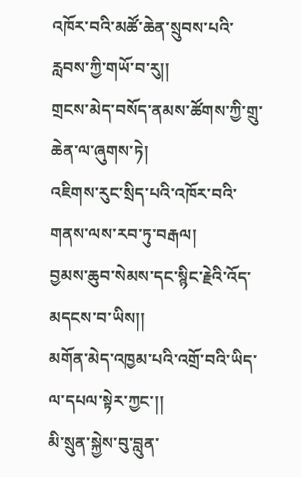འཁོར་བའི་མཚོ་ཆེན་སྲུབས་པའི་རླབས་ཀྱི་གཡོ་བ་རུ།།
གྲངས་མེད་བསོད་ནམས་ཚོགས་ཀྱི་གྲུ་ཆེན་ལ་ཞུགས་ཏེ།
འཇིགས་རུང་སྲིད་པའི་འཁོར་བའི་གནས་ལས་རབ་ཏུ་བརྒལ།
བྱམས་ཆུབ་སེམས་དང་སྙིང་རྗེའི་འོད་མདངས་བ་ཡིས།།
མགོན་མེད་འཁྱམ་པའི་འགྲོ་བའི་ཡིད་ལ་དཔལ་སྟེར་ཀྱང་།།
མི་སྲུན་སྐྱེས་བུ་བླུན་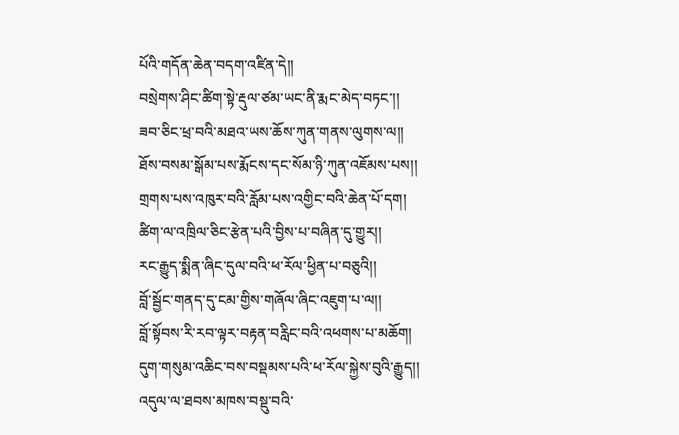པོའི་གདོན་ཆེན་བདག་འཛིན་དེ།།
བསྲེགས་ཤིང་ཚིག་སྟེ་རྡུལ་ཙམ་ཡང་ནི་རྨང་མེད་བཏང་།།
ཟབ་ཅིང་ཕྲ་བའི་མཐའ་ཡས་ཆོས་ཀུན་གནས་ལུགས་ལ།།
ཐོས་བསམ་སྒོམ་པས་རྨོངས་དང་སོམ་ཉི་ཀུན་འཇོམས་པས།།
གྲགས་པས་འཁུར་བའི་རློམ་པས་འགྱིང་བའི་ཆེན་པོ་དག།
ཚིག་ལ་འཁྲིལ་ཅིང་རྩེན་པའི་བྱིས་པ་བཞིན་དུ་གྱུར།།
རང་རྒྱུད་སྨིན་ཞིང་དུལ་བའི་ཕ་རོལ་ཕྱིན་པ་བཅུའི།།
བློ་སྦྱོང་གནད་དུ་ངམ་གྱིས་གཞོལ་ཞིང་འཇུག་པ་ལ།།
བློ་སྟོབས་རི་རབ་ལྟར་བརྟན་བརླིང་བའི་འཕགས་པ་མཆོག།
དུག་གསུམ་འཆིང་བས་བསྡམས་པའི་ཕ་རོལ་སྐྱེས་བུའི་རྒྱུད།།
འདུལ་ལ་ཐབས་མཁས་བསྡུ་བའི་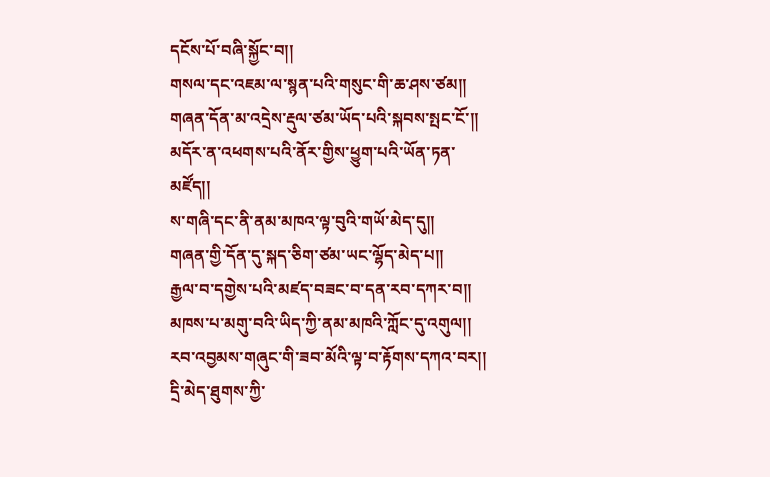དངོས་པོ་བཞི་སྐྱོང་བ།།
གསལ་དང་འཇམ་ལ་སྙན་པའི་གསུང་གི་ཆ་ཤས་ཙམ།།
གཞན་དོན་མ་འདྲེས་རྡུལ་ཙམ་ཡོད་པའི་སྐབས་སྤང་ངོ་།།
མདོར་ན་འཕགས་པའི་ནོར་གྱིས་ཕྱུག་པའི་ཡོན་ཏན་མཛོད།།
ས་གཞི་དང་ནི་ནམ་མཁའ་ལྟ་བུའི་གཡོ་མེད་དུ།།
གཞན་གྱི་དོན་དུ་སྐད་ཅིག་ཙམ་ཡང་ལྷོད་མེད་པ།།
རྒྱལ་བ་དགྱེས་པའི་མཛད་བཟང་བ་དན་རབ་དཀར་བ།།
མཁས་པ་མགུ་བའི་ཡིད་ཀྱི་ནམ་མཁའི་ཀློང་དུ་འགུལ།།
རབ་འབྱམས་གཞུང་གི་ཟབ་མོའི་ལྟ་བ་རྟོགས་དཀའ་བར།།
དྲི་མེད་ཐུགས་ཀྱི་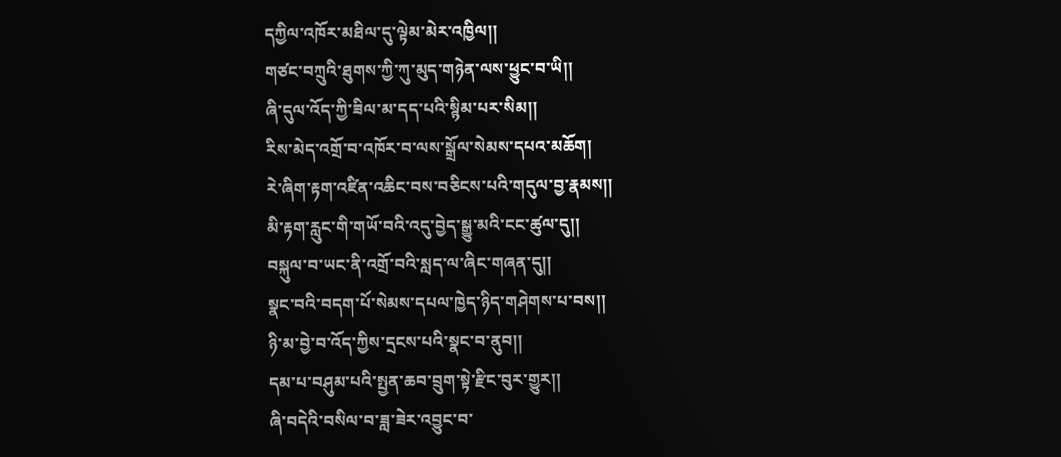དཀྱིལ་འཁོར་མཐིལ་དུ་ལྟེམ་མེར་འཁྱིལ།།
གཙང་བཀྲུའི་ཐུགས་ཀྱི་ཀུ་མུད་གཉེན་ལས་ཕྱུང་བ་ཡི།།
ཞི་དུལ་འོད་ཀྱི་ཟིལ་མ་དད་པའི་སྙིམ་པར་སིམ།།
རིས་མེད་འགྲོ་བ་འཁོར་བ་ལས་སྒྲོལ་སེམས་དཔའ་མཆོག།
རེ་ཞིག་རྟག་འཛིན་འཆིང་བས་བཅིངས་པའི་གདུལ་བྱ་རྣམས།།
མི་རྟག་རླུང་གི་གཡོ་བའི་འདུ་བྱེད་སྒྱུ་མའི་ངང་ཚུལ་དུ།།
བསྐུལ་བ་ཡང་ནི་འགྲོ་བའི་སླད་ལ་ཞིང་གཞན་དུ།།
སྣང་བའི་བདག་པོ་སེམས་དཔལ་ཁྱེད་ཉིད་གཤེགས་པ་བས།།
ཉི་མ་བྱེ་བ་འོད་ཀྱིས་དྲངས་པའི་སྣང་བ་ནུབ།།
དམ་པ་བཤུམ་པའི་སྤྱན་ཆབ་བྲུག་སྟེ་རྫིང་བུར་གྱུར།།
ཞི་བདེའི་བསིལ་བ་ཟླ་ཟེར་འབྱུང་བ་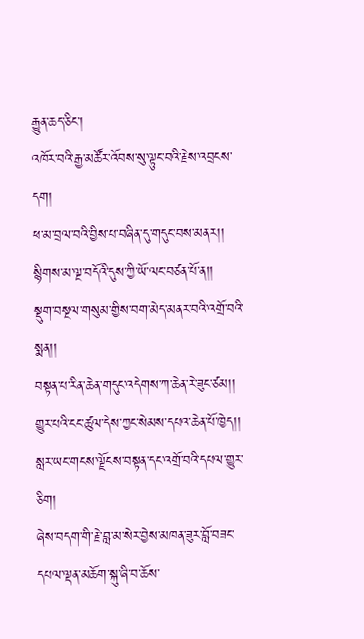རྒྱུན་ཆད་ཅིང་།
འཁོར་བའི་རྒྱ་མཚོར་འོབས་སུ་ལྟུང་བའི་རྗེས་འབྲངས་དག།
ཕ་མ་བྲལ་བའི་བྱིས་པ་བཞིན་དུ་གདུང་བས་མནར།།
སྙིགས་མ་ལྔ་བདོའི་དུས་ཀྱི་ཡོ་ལང་བཙན་པོ་ན།།
སྡུག་བསྔལ་གསུམ་གྱིས་བག་མེད་མནར་བའི་འགྲོ་བའི་སྨན།།
བསྟན་པ་རིན་ཆེན་གདུང་འདེགས་ཀ་ཆེན་རེ་ཟུང་ཙམ།།
གྱུར་པའི་ངང་ཚུལ་དེས་ཀྱང་སེམས་དཔའ་ཆེན་པོ་ཁྱེད།།
སླར་ཡང་གངས་ལྗོངས་བསྟན་དང་འགྲོ་བའི་དཔལ་གྱུར་ཅིག།
ཞེས་བདག་གི་རྗེ་བླ་མ་སེར་བྱེས་མཁན་ཟུར་བློ་བཟང་དཔལ་ལྡན་མཆོག་སྐུ་ཞི་བ་ཆོས་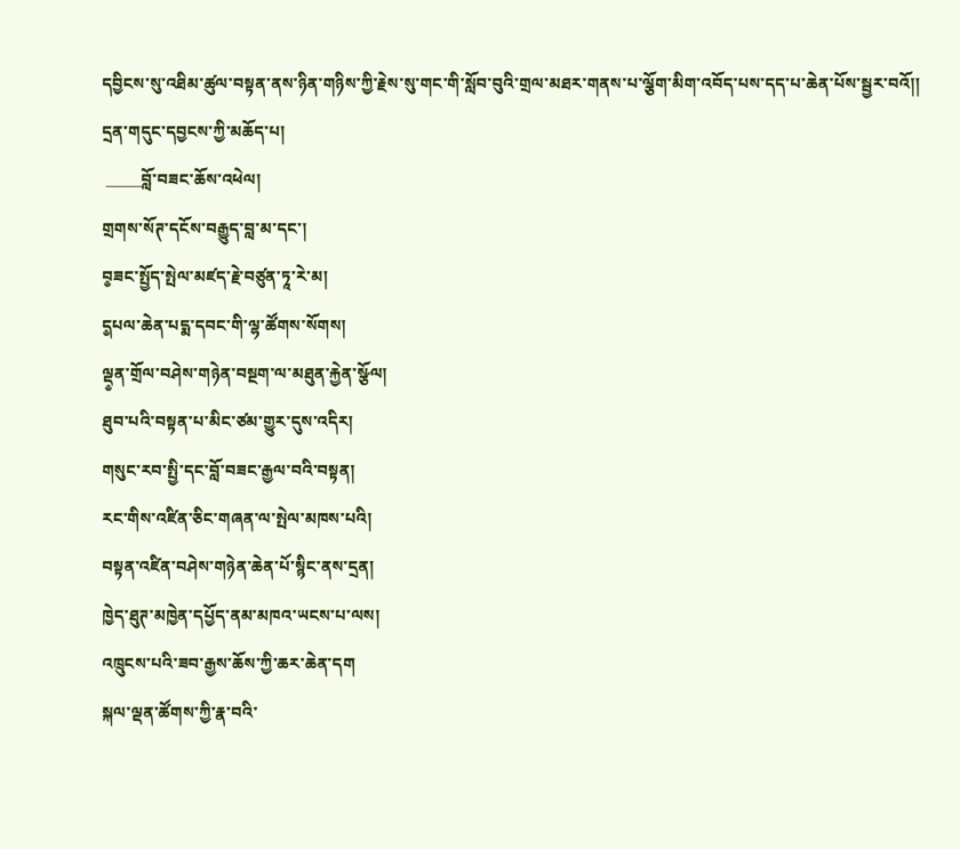དབྱིངས་སུ་འཐིམ་ཚུལ་བསྟན་ནས་ཉིན་གཉིས་ཀྱི་རྗེས་སུ་གང་གི་སློབ་བུའི་གྲལ་མཐར་གནས་པ་ལྕོག་མིག་འབོད་པས་དད་པ་ཆེན་པོས་སྦྱར་བའོ།།
དྲན་གདུང་དབྱངས་ཀྱི་མཆོད་པ།
 _____བློ་བཟང་ཆོས་འཕེལ།
གྲགས་སོཊ་དངོས་བརྒྱུད་བླ་མ་དང་།
བ༵ཟང་སྤྱོད་སྤེལ་མཛད་རྗེ་བཙུན་ཏཱ་རེ་མ།
ད༵པལ་ཆེན་པདྨ་དབང་གི་ལྷ་ཚོགས་སོགས།
ལྡ༵ན་གྲོལ་བཤེས་གཉེན་བསྔག་ལ་མཐུན་རྐྱེན་སྩོལ།
ཐུབ་པའི་བསྟན་པ་མིང་ཙམ་གྱུར་དུས་འདིར།
གསུང་རབ་སྤྱི་དང་བློ་བཟང་རྒྱལ་བའི་བསྟན།
རང་གིས་འཛིན་ཅིང་གཞན་ལ་སྤེལ་མཁས་པའི།
བསྟན་འཛིན་བཤེས་གཉེན་ཆེན་པོ་སྙིང་ནས་དྲན།
ཁྱེད་ཐུཊ་མཁྱེན་དཔྱོད་ནམ་མཁའ་ཡངས་པ་ལས།
འཁྲུངས་པའི་ཟབ་རྒྱས་ཆོས་ཀྱི་ཆར་ཆེན་དག
སྐལ་ལྡན་ཚོགས་ཀྱི་རྣ་བའི་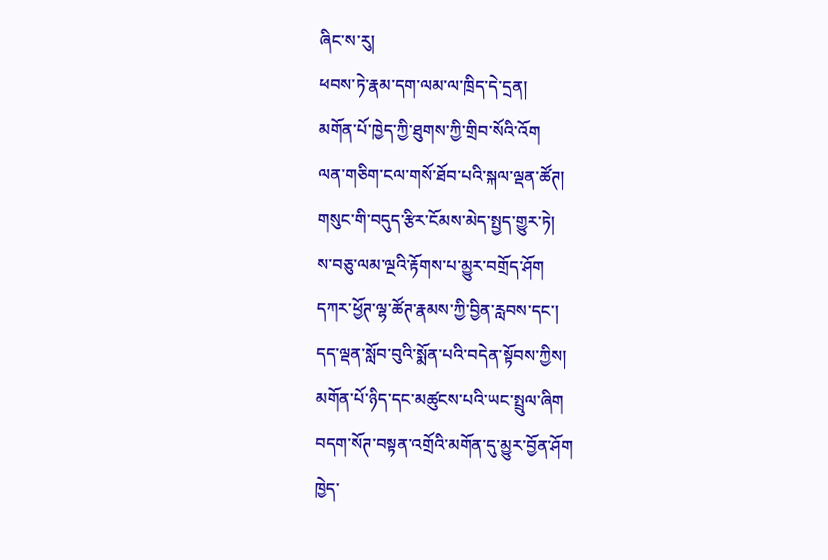ཞིང་ས་རུ།
ཕབས་ཏེ་རྣམ་དག་ལམ་ལ་ཁྲིད་དེ་དྲན།
མགོན་པོ་ཁྱེད་ཀྱི་ཐུགས་ཀྱི་གྲིབ་སོའི་འོག
ལན་གཅིག་ངལ་གསོ་ཐོབ་པའི་སྐལ་ལྡན་ཚོཊ།
གསུང་གི་བདུད་རྩིར་ངོམས་མེད་སྤྱད་གྱུར་ཏེ།
ས་བཅུ་ལམ་ལྔའི་རྟོགས་པ་མྱུར་བགྲོད་ཤོག
དཀར་ཕྱོཊ་ལྷ་ཚོཊ་རྣམས་ཀྱི་བྱིན་རླབས་དང་།
དད་ལྡན་སློབ་བུའི་སྨོན་པའི་བདེན་སྟོབས་ཀྱིས།
མགོན་པོ་ཉིད་དང་མཚུངས་པའི་ཡང་སྤྲུལ་ཞིག
བདག་སོཊ་བསྟན་འགྲོའི་མགོན་དུ་མྱུར་བྱོན་ཤོག
ཁྱེད་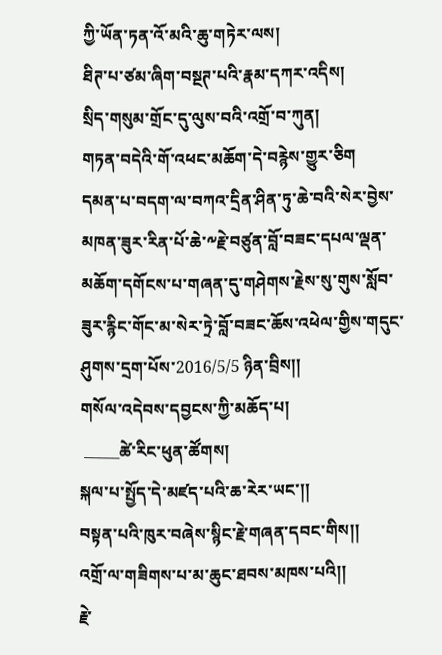ཀྱི་ཡོན་ཏན་འོ་མའི་ཆུ་གཏེར་ལས།
ཐིཊ་པ་ཙམ་ཞིག་བསྔཊ་པའི་རྣམ་དཀར་འདིས།
སྲིད་གསུམ་གྲོང་དུ་ལུས་བའི་འགྲོ་བ་ཀུན།
གཏན་བདེའི་གོ་འཕང་མཆོག་དེ་བརྙེས་གྱུར་ཅིག
དམན་པ་བདག་ལ་བཀའ་དྲིན་ཤིན་ཏུ་ཆེ་བའི་སེར་བྱེས་མཁན་ཟུར་རིན་པོ་ཆེ་༸རྗེ་བཙུན་བློ་བཟང་དཔལ་ལྡན་མཆོག་དགོངས་པ་གཞན་དུ་གཤེགས་རྗེས་སུ་གུས་སློབ་ཟུར་རྙིང་གོང་མ་སེར་ཏྲེ་བློ་བཟང་ཆོས་འཕེལ་གྱིས་གདུང་ཤུགས་དྲག་པོས་2016/5/5 ཉིན་བྲིས།།
གསོལ་འདེབས་དབྱངས་ཀྱི་མཆོད་པ།
 _____ཚེ་རིང་ཕུན་ཚོགས།
སྐལ་པ་སྤྱོད་དེ་མཛད་པའི་ཆ་རེར་ཡང་།།
བསྟན་པའི་ཁུར་བཞེས་སྙིང་རྗེ་གཞན་དབང་གིས།།
འགྲོ་ལ་གཟིགས་པ་མ་ཆུང་ཐབས་མཁས་པའི།།
རྗེ་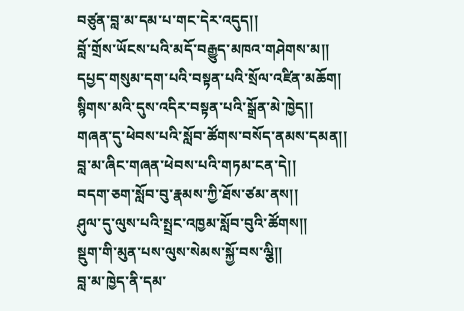བཙུན་བླ་མ་དམ་པ་གང་དེར་འདུད།།
བློ་གྲོས་ཡོངས་པའི་མདོ་བརྒྱུད་མཁའ་གཤེགས་མ།།
དཔྱད་གསུམ་དག་པའི་བསྟན་པའི་སྲོལ་འཛིན་མཆོག།
སྙིགས་མའི་དུས་འདིར་བསྟན་པའི་སྒྲོན་མེ་ཁྱེད།།
གཞན་དུ་ཕེབས་པའི་སློབ་ཚོགས་བསོད་ནམས་དམན།།
བླ་མ་ཞིང་གཞན་ཕེབས་པའི་གཏམ་ངན་དེ།།
བདག་ཅག་སློབ་བུ་རྣམས་ཀྱི་ཐོས་ཙམ་ནས།།
ཤུལ་དུ་ལུས་པའི་སྤྲང་འཁྱམ་སློབ་བུའི་ཚོགས།།
སྡུག་གི་མུན་པས་ལུས་སེམས་སྐྱོ་བས་ལྕི།།
བླ་མ་ཁྱེད་ནི་དམ་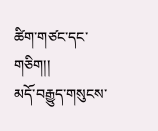ཚིག་གཙང་དང་གཅིག།།
མདོ་བརྒྱུད་གསུངས་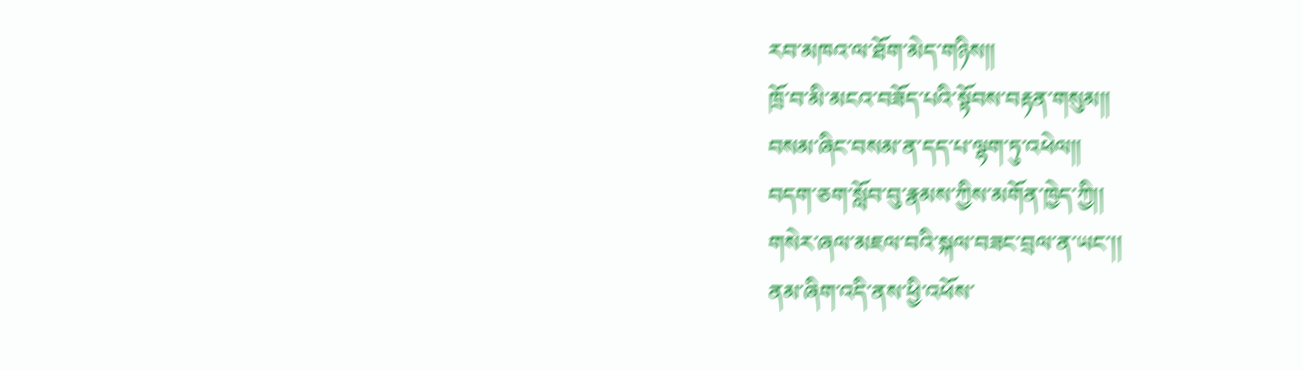རབ་མཁའ་ལ་ཐོག་མེད་གཉིས།།
ཁྲོ་བ་མི་མངའ་བཟོད་པའི་སྟོབས་བརྟན་གསུམ།།
བསམ་ཞིང་བསམ་ན་དད་པ་ལྷག་ཏུ་འཕེལ།།
བདག་ཅག་སློབ་བུ་རྣམས་ཀྱིས་མགོན་ཁྱེད་ཀྱི།།
གསེར་ཞལ་མཇལ་བའི་སྐལ་བཟང་བྲལ་ན་ཡང་།།
ནམ་ཞིག་འདི་ནས་ཕྱི་འཕོས་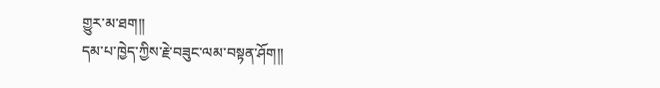གྱུར་མ་ཐག།།
དམ་པ་ཁྱེད་ཀྱིས་རྗེ་བཟུང་ལམ་བསྟན་ཤོག།།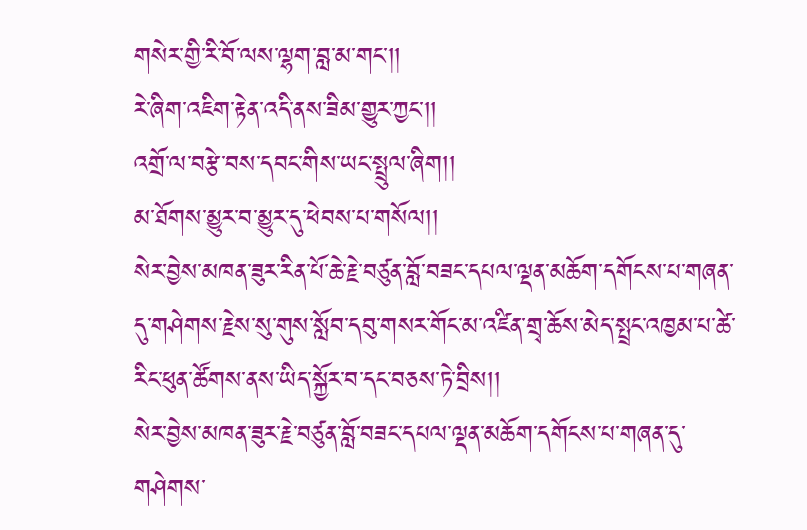གསེར་གྱི་རི་བོ་ལས་ལྷག་བླ་མ་གང་།།
རེ་ཞིག་འཇིག་རྟེན་འདི་ནས་ཟིམ་གྱུར་ཀྱང་།།
འགྲོ་ལ་བརྩེ་བས་དབང་གིས་ཡང་སྤྲུལ་ཞིག།།
མ་ཐོགས་མྱུར་བ་མྱུར་དུ་ཕེབས་པ་གསོལ།།
སེར་བྱེས་མཁན་ཟུར་རིན་པོ་ཆེ་རྗེ་བཙུན་བློ་བཟང་དཔལ་ལྡན་མཆོག་དགོངས་པ་གཞན་དུ་གཤེགས་རྗེས་སུ་གུས་སློབ་དབུ་གསར་གོང་མ་འཛིན་གྲྭ་ཆོས་མེད་སྤྲང་འཁྱམ་པ་ཚེ་རིང་ཕུན་ཚོགས་ནས་ཡིད་སྐྱོར་བ་དང་བཅས་ཏེ་བྲིས།།
སེར་བྱེས་མཁན་ཟུར་རྗེ་བཙུན་བློ་བཟང་དཔལ་ལྡན་མཆོག་དགོངས་པ་གཞན་དུ་གཤེགས་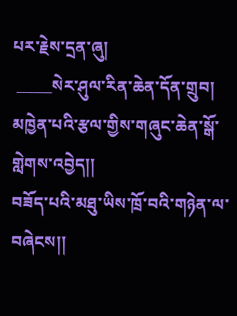པར་རྗེས་དྲན་ཞུ།
 _____སེར་ཤུལ་རིན་ཆེན་དོན་གྲུབ།
མཁྱེན་པའི་རྩལ་གྱིས་གཞུང་ཆེན་སྒོ་གླེགས་འབྱེད།།
བཟོད་པའི་མཐུ་ཡིས་ཁྲོ་བའི་གཉེན་ལ་བཞེངས།།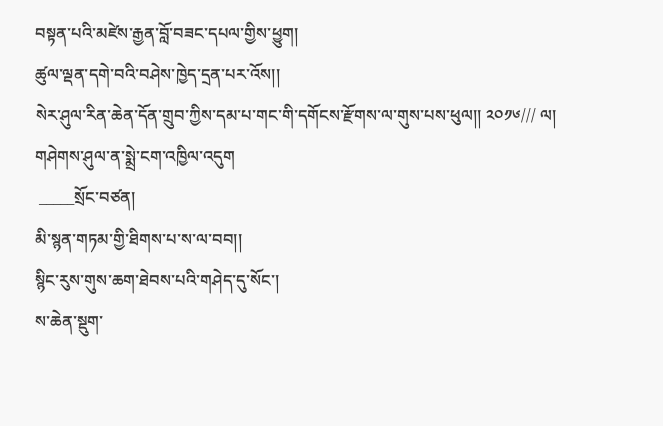བསྟན་པའི་མཛེས་རྒྱན་བློ་བཟང་དཔལ་གྱིས་ཕྱུག།
ཚུལ་ལྡན་དགེ་བའི་བཤེས་ཁྱེད་དྲན་པར་འོས།།
སེར་ཤུལ་རིན་ཆེན་དོན་གྲུབ་ཀྱིས་དམ་པ་གང་གི་དགོངས་རྫོགས་ལ་གུས་པས་ཕུལ།། ༢༠༡༦/// ལ།
གཤེགས་ཤུལ་ན་སྨྲེ་ངག་འཁྱིལ་འདུག
 _____སྲོང་བཙན།
མི་སྙན་གཏམ་གྱི་ཐིགས་པ་ས་ལ་བབ།།
སྙིང་རུས་གུས་ཆག་ཐེབས་པའི་གཤེད་དུ་སོང་།
ས་ཆེན་སྡུག་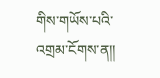གིས་གཡོས་པའི་འགྲམ་ངོགས་ན།།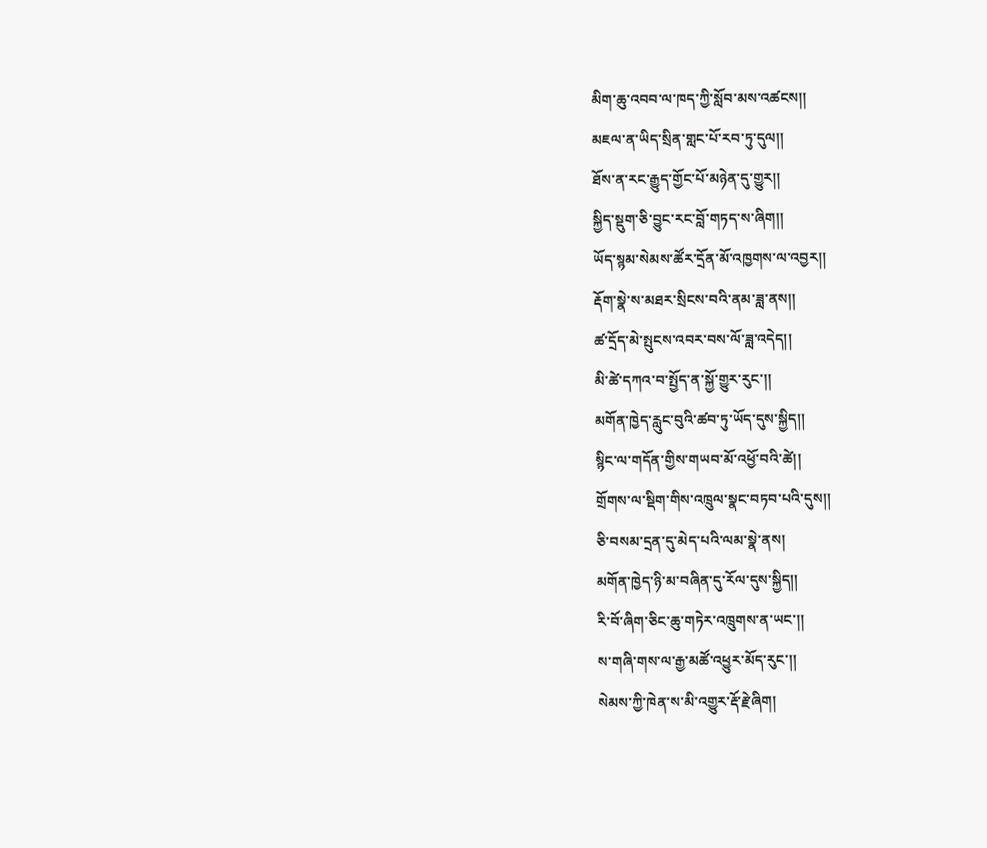མིག་ཆུ་འབབ་ལ་ཁད་ཀྱི་སློབ་མས་འཚངས།།
མཇལ་ན་ཡིད་སྲིན་གླང་པོ་རབ་ཏུ་དུལ།།
ཐོས་ན་རང་རྒྱུད་གྱོང་པོ་མཉེན་དུ་གྱུར།།
སྐྱིད་སྡུག་ཅི་བྱུང་རང་བློ་གཏད་ས་ཞིག།།
ཡོད་སྙམ་སེམས་ཚོར་དྲོན་མོ་འཁྱགས་ལ་འབྱར།།
རྡོག་སྣེ་ས་མཐར་སྲིངས་བའི་ནམ་ཟླ་ནས།།
ཚ་དྲོད་མེ་སྤུངས་འབར་བས་ལོ་ཟླ་འདེད།།
མི་ཚེ་དཀའ་བ་སྤྱོད་ན་སྐྱོ་གྱུར་རུང་།།
མགོན་ཁྱེད་རླུང་བུའི་ཚབ་ཏུ་ཡོད་དུས་སྐྱིད།།
སྙིང་ལ་གདོན་གྱིས་གཡབ་མོ་འཕྱོ་བའི་ཚེ།།
གྲོགས་ལ་སྡིག་གིས་འཁྲུལ་སྣང་བཏབ་པའི་དུས།།
ཅི་བསམ་དྲན་དུ་མེད་པའི་ལམ་སྣེ་ནས།
མགོན་ཁྱེད་ཉི་མ་བཞིན་དུ་རོལ་དུས་སྐྱིད།།
རི་བོ་ཞིག་ཅིང་ཆུ་གཏེར་འཁྲུགས་ན་ཡང་།།
ས་གཞི་གས་ལ་རྒྱ་མཚོ་འཕྱུར་མོད་རུང་།།
སེམས་ཀྱི་ཁེན་ས་མི་འགྱུར་རྡོ་རྗེ་ཞིག།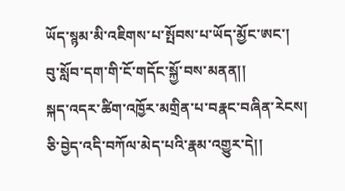ཡོད་སྙམ་མི་འཇིགས་པ་སྤོབས་པ་ཡོད་མྱོང་ཨང་།
བུ་སློབ་དག་གི་ངོ་གདོང་སྐྱོ་བས་མནན།།
སྐད་འདར་ཚིག་འཁྱོར་མགྲིན་པ་བརྣང་བཞིན་རེངས།
ཅི་བྱེད་འདི་བཀོལ་མེད་པའི་རྣམ་འགྱུར་དེ།།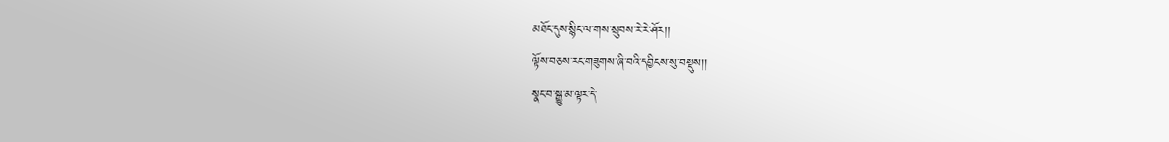མཐོང་དུས་སྙིང་ལ་གས་སྲུབས་རེ་རེ་ཤོར།།
ལྟོས་བཅས་རང་གཟུགས་ཞི་བའི་དབྱིངས་སུ་བསྡུས།།
སྣང་བ་སྒྱུ་མ་ལྟར་དེ་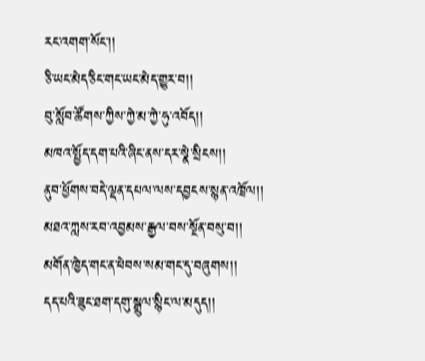རང་འགག་སོང་།།
ཅི་ཡང་མེད་ཅིང་གང་ཡང་མེད་གྱུར་བ།།
བུ་སློབ་ཚོགས་ཀྱིས་ཀྱེ་མ་ཀྱེ་ཧུ་འབོད།།
མཁའ་སྤྱོད་དག་པའི་ཞིང་ནས་དར་སྣེ་སྲིངས།།
ནུབ་ཕྱོགས་བདེ་ལྡན་དཔལ་ལས་དབྱངས་སྙན་འཁྲོལ།།
མཐའ་ཀླས་རབ་འབྱམས་རྒྱལ་བས་སྔོན་བསུ་བ།།
མགོན་ཁྱེད་གང་ན་ཕེབས་སམ་གང་དུ་བཞུགས།།
དད་པའི་ཟུང་ཐག་དགུ་སྒྲུལ་སྙིང་ལ་མདུད།།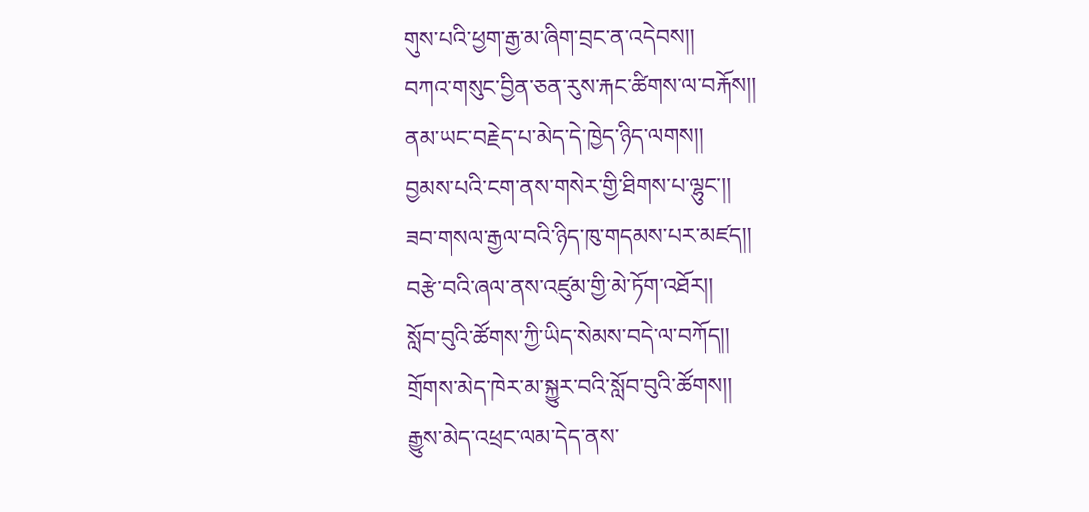གུས་པའི་ཕྱག་རྒྱ་མ་ཞིག་བྲང་ན་འདེབས།།
བཀའ་གསུང་བྱིན་ཅན་རུས་རྐང་ཚིགས་ལ་བརྐོས།།
ནམ་ཡང་བརྗེད་པ་མེད་དེ་ཁྱེད་ཉིད་ལགས།།
བྱམས་པའི་ངག་ནས་གསེར་གྱི་ཐིགས་པ་ལྷུང་།།
ཟབ་གསལ་རྒྱལ་བའི་ཉིད་ཁུ་གདམས་པར་མཛད།།
བརྩེ་བའི་ཞལ་ནས་འཛུམ་གྱི་མེ་ཏོག་འཐོར།།
སློབ་བུའི་ཚོགས་ཀྱི་ཡིད་སེམས་བདེ་ལ་བཀོད།།
གྲོགས་མེད་ཁེར་མ་སྐྱུར་བའི་སློབ་བུའི་ཚོགས།།
རྒྱུས་མེད་འཕྲང་ལམ་དེད་ནས་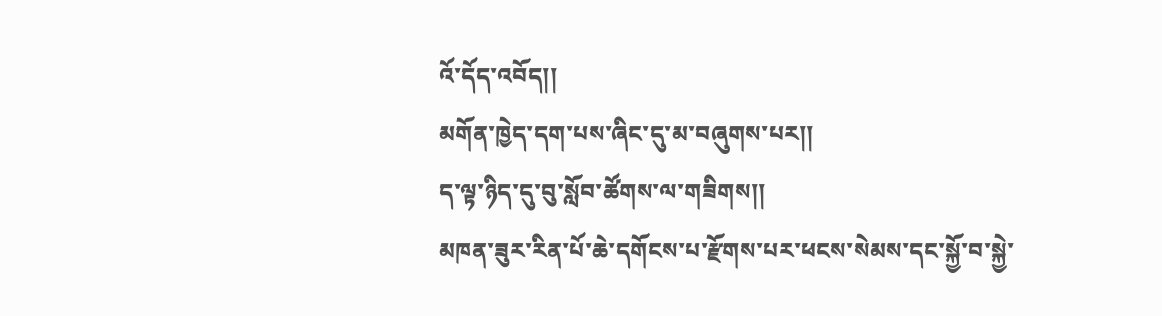འོ་དོད་འབོད།།
མགོན་ཁྱེད་དག་པས་ཞིང་དུ་མ་བཞུགས་པར།།
ད་ལྟ་ཉིད་དུ་བུ་སློབ་ཚོགས་ལ་གཟིགས།།
མཁན་ཟུར་རིན་པོ་ཆེ་དགོངས་པ་རྫོགས་པར་ཕངས་སེམས་དང་སྐྱོ་བ་སྐྱེ་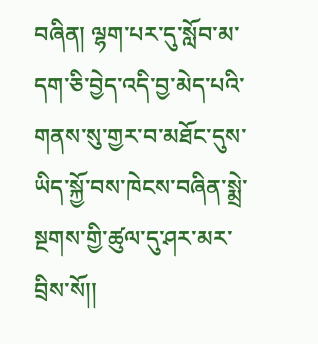བཞིན། ལྷག་པར་དུ་སློབ་མ་དག་ཅི་བྱེད་འདི་བྱ་མེད་པའི་གནས་སུ་གྱར་བ་མཐོང་དུས་ཡིད་སྐྱོ་བས་ཁེངས་བཞིན་སྨྲེ་སྔགས་གྱི་ཚུལ་དུ་ཤར་མར་བྲིས་སོ།།